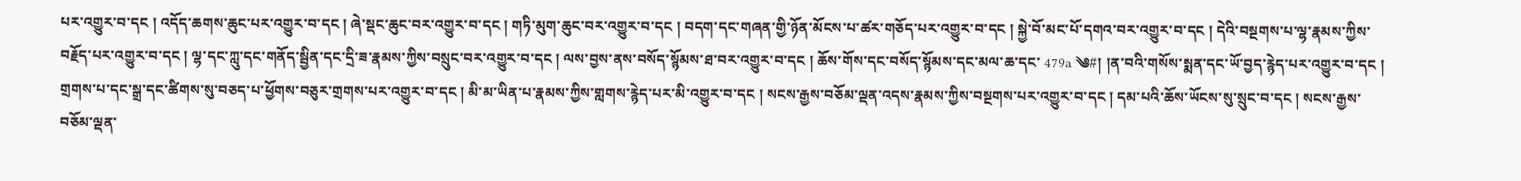པར་འགྱུར་བ་དང ། འདོད་ཆགས་ཆུང་པར་འགྱུར་བ་དང ། ཞེ་སྡང་ཆུང་བར་འགྱུར་བ་དང ། གཏི་མུག་ཆུང་བར་འགྱུར་བ་དང ། བདག་དང་གཞན་གྱི་ཉོན་མོངས་པ་ཚར་གཅོད་པར་འགྱུར་བ་དང ། སྐྱེ་བོ་མང་པོ་དགའ་བར་འགྱུར་བ་དང ། དེའི་བསྔགས་པ་ལྷ་རྣམས་ཀྱིས་བརྗོད་པར་འགྱུར་བ་དང ། ལྷ་དང་ཀླུ་དང་གནོད་སྦྱིན་དང་དྲི་ཟ་རྣམས་ཀྱིས་བསྲུང་བར་འགྱུར་བ་དང ། ལས་བྱས་ནས་བསོད་སྙོམས་ཐ་བར་འགྱུར་བ་དང ། ཆོས་གོས་དང་བསོད་སྙོམས་དང་མལ་ཆ་དང་ 479a ༄#། །ན་བའི་གསོས་སྨན་དང་ཡོ་བྱད་རྙེད་པར་འགྱུར་བ་དང ། གྲགས་པ་དང་སྒྲ་དང་ཚིགས་སུ་བཅད་པ་ཕྱོགས་བཅུར་གྲགས་པར་འགྱུར་བ་དང ། མི་མ་ཡིན་པ་རྣམས་ཀྱིས་གླགས་རྙེད་པར་མི་འགྱུར་བ་དང ། སངས་རྒྱས་བཅོམ་ལྡན་འདས་རྣམས་ཀྱིས་བསྔགས་པར་འགྱུར་བ་དང ། དམ་པའི་ཆོས་ཡོངས་སུ་སྲུང་བ་དང ། སངས་རྒྱས་བཅོམ་ལྡན་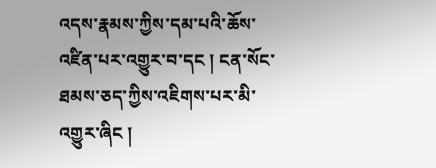འདས་རྣམས་ཀྱིས་དམ་པའི་ཆོས་འཛིན་པར་འགྱུར་བ་དང ། ངན་སོང་ཐམས་ཅད་ཀྱིས་འཇིགས་པར་མི་འགྱུར་ཞིང །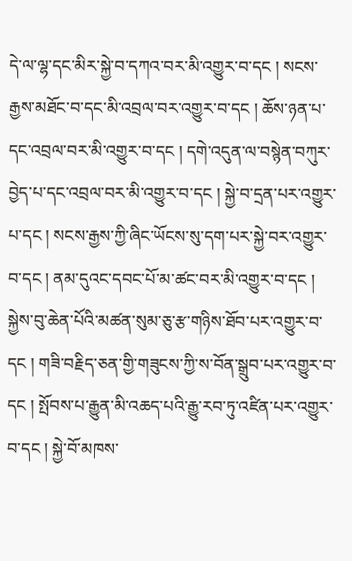དེ་ལ་ལྷ་དང་མིར་སྐྱེ་བ་དཀའ་བར་མི་འགྱུར་བ་དང ། སངས་རྒྱས་མཐོང་བ་དང་མི་འབྲལ་བར་འགྱུར་བ་དང ། ཆོས་ཉན་པ་དང་འབྲལ་བར་མི་འགྱུར་བ་དང ། དགེ་འདུན་ལ་བསྙེན་བཀུར་བྱེད་པ་དང་འབྲལ་བར་མི་འགྱུར་བ་དང ། སྐྱེ་བ་དྲན་པར་འགྱུར་པ་དང ། སངས་རྒྱས་ཀྱི་ཞིང་ཡོངས་སུ་དག་པར་སྐྱེ་བར་འགྱུར་བ་དང ། ནམ་དུའང་དབང་པོ་མ་ཚང་བར་མི་འགྱུར་བ་དང ། སྐྱེས་བུ་ཆེན་པོའི་མཚན་སུམ་ཅུ་རྩ་གཉིས་ཐོབ་པར་འགྱུར་བ་དང ། གཟི་བརྗིད་ཅན་གྱི་གཟུངས་ཀྱི་ས་བོན་སྒྲུབ་པར་འགྱུར་བ་དང ། སྤོབས་པ་རྒྱུན་མི་འཆད་པའི་རྒྱུ་རབ་ཏུ་འཛིན་པར་འགྱུར་བ་དང ། སྐྱེ་བོ་མཁས་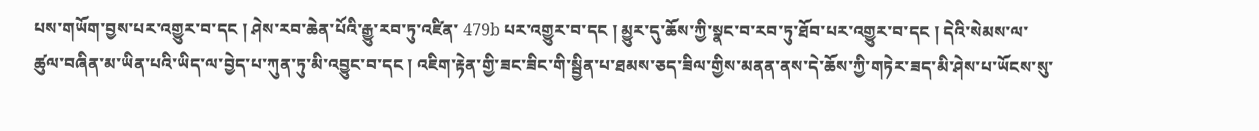པས་གཡོག་བྱས་པར་འགྱུར་བ་དང ། ཤེས་རབ་ཆེན་པོའི་རྒྱུ་རབ་ཏུ་འཛིན་ 479b པར་འགྱུར་བ་དང ། མྱུར་དུ་ཆོས་ཀྱི་སྣང་བ་རབ་ཏུ་ཐོབ་པར་འགྱུར་བ་དང ། དེའི་སེམས་ལ་ཚུལ་བཞིན་མ་ཡིན་པའི་ཡིད་ལ་བྱེད་པ་ཀུན་ཏུ་མི་འབྱུང་བ་དང ། འཇིག་རྟེན་གྱི་ཟང་ཟིང་གི་སྦྱིན་པ་ཐམས་ཅད་ཟིལ་གྱིས་མནན་ནས་དེ་ཆོས་ཀྱི་གཏེར་ཟད་མི་ཤེས་པ་ཡོངས་སུ་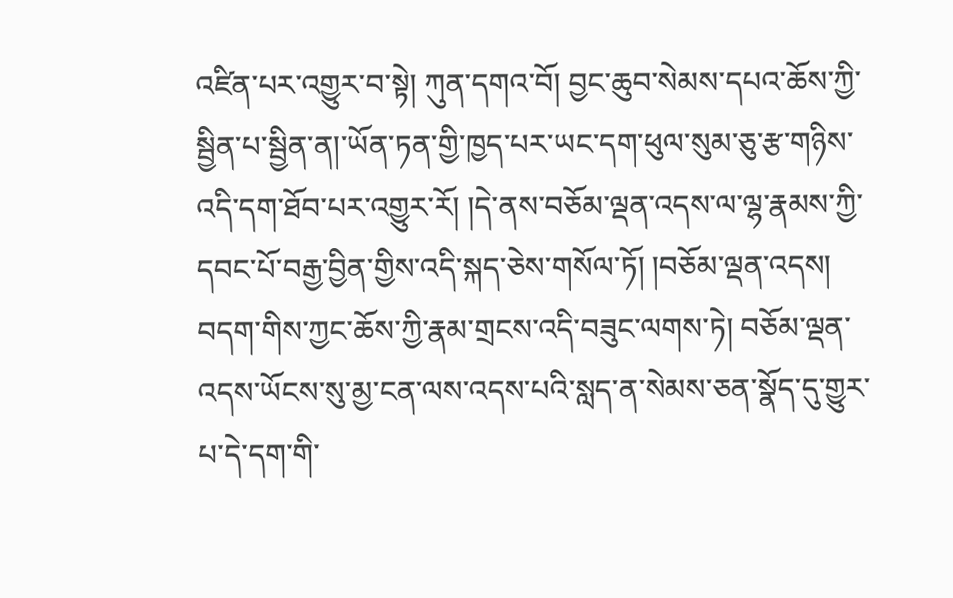འཛིན་པར་འགྱུར་བ་སྟེ། ཀུན་དགའ་བོ། བྱང་ཆུབ་སེམས་དཔའ་ཆོས་ཀྱི་སྦྱིན་པ་སྦྱིན་ན།་ཡོན་ཏན་གྱི་ཁྱད་པར་ཡང་དག་ཕུལ་སུམ་ཅུ་རྩ་གཉིས་འདི་དག་ཐོབ་པར་འགྱུར་རོ། །དེ་ནས་བཅོམ་ལྡན་འདས་ལ་ལྷ་རྣམས་ཀྱི་དབང་པོ་བརྒྱ་བྱིན་གྱིས་འདི་སྐད་ཅེས་གསོལ་ཏོ། །བཅོམ་ལྡན་འདས། བདག་གིས་ཀྱང་ཆོས་ཀྱི་རྣམ་གྲངས་འདི་བཟུང་ལགས་ཏེ། བཅོམ་ལྡན་འདས་ཡོངས་སུ་མྱ་ངན་ལས་འདས་པའི་སླད་ན་སེམས་ཅན་སྣོད་དུ་གྱུར་པ་དེ་དག་གི་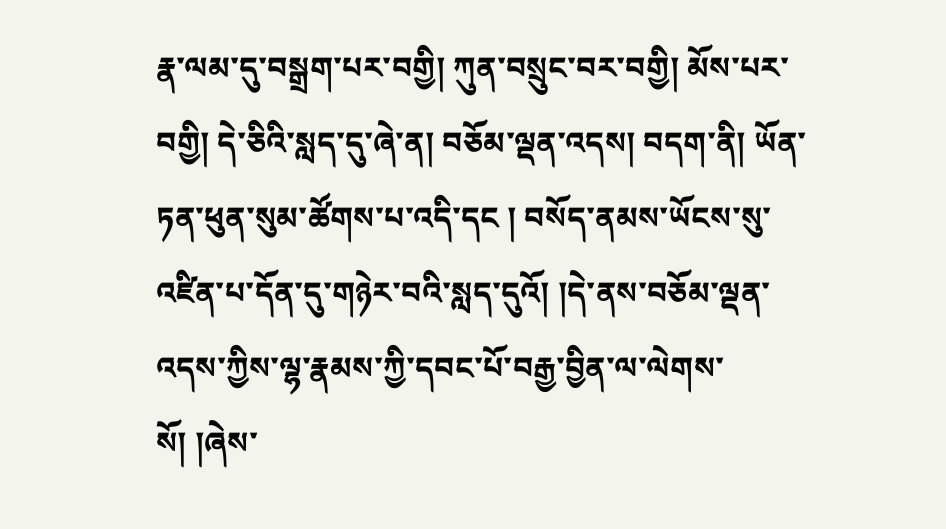རྣ་ལམ་དུ་བསྒྲག་པར་བགྱི། ཀུན་བསྲུང་བར་བགྱི། མོས་པར་བགྱི། དེ་ཅིའི་སླད་དུ་ཞེ་ན། བཅོམ་ལྡན་འདས། བདག་ནི། ཡོན་ཏན་ཕུན་སུམ་ཚོགས་པ་འདི་དང ། བསོད་ནམས་ཡོངས་སུ་འཛིན་པ་དོན་དུ་གཉེར་བའི་སླད་དུའོ། །དེ་ནས་བཅོམ་ལྡན་འདས་ཀྱིས་ལྷ་རྣམས་ཀྱི་དབང་པོ་བརྒྱ་བྱིན་ལ་ལེགས་སོ། །ཞེས་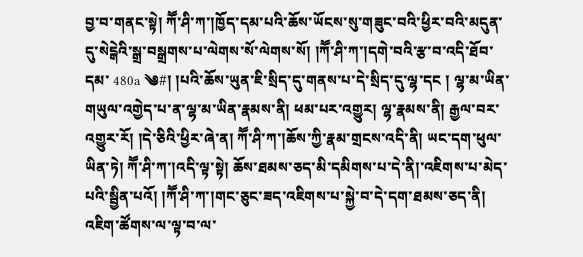བྱ་བ་གནང་སྟེ། ཀཽ་ཤི་ཀ་།ཁྱོད་དམ་པའི་ཆོས་ཡོངས་སུ་གཟུང་བའི་ཕྱིར་བའི་མདུན་དུ་སེངྒེའི་སྒྲ་བསྒྲགས་པ་ལེགས་སོ་ལེགས་སོ། །ཀཽ་ཤི་ཀ་།དགེ་བའི་རྩ་བ་འདི་ཐོབ་དམ་ 480a ༄#། །པའི་ཆོས་ཡུན་ཇི་སྲིད་དུ་གནས་པ་དེ་སྲིད་དུ་ལྷ་དང ། ལྷ་མ་ཡིན་གཡུལ་འགྱེད་པ་ན་ལྷ་མ་ཡིན་རྣམས་ནི། ཕམ་པར་འགྱུར། ལྷ་རྣམས་ནི། རྒྱལ་བར་འགྱུར་རོ། །དེ་ཅིའི་ཕྱིར་ཞེ་ན། ཀཽ་ཤི་ཀ་།ཆོས་ཀྱི་རྣམ་གྲངས་འདི་ནི། ཡང་དག་ཕུལ་ཡིན་ཏེ། ཀཽ་ཤི་ཀ་།འདི་ལྟ་སྟེ། ཆོས་ཐམས་ཅད་མི་དམིགས་པ་དེ་ནི།་འཇིགས་པ་མེད་པའི་སྦྱིན་པའོ། །ཀཽ་ཤི་ཀ་།གང་ཅུང་ཟད་འཇིགས་པ་སྐྱེ་བ་དེ་དག་ཐམས་ཅད་ནི། འཇིག་ཚོགས་ལ་ལྟ་བ་ལ་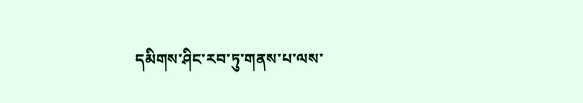དམིགས་ཤིང་རབ་ཏུ་གནས་པ་ལས་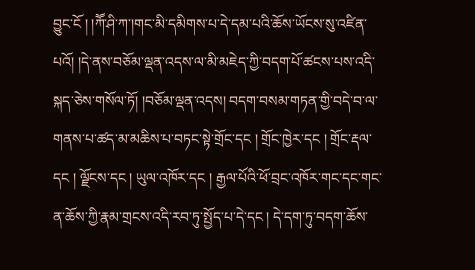བྱུང་ངོ ། །ཀཽ་ཤི་ཀ་།གང་མི་དམིགས་པ་དེ་དམ་པའི་ཆོས་ཡོངས་སུ་འཛིན་པའོ། །དེ་ནས་བཅོམ་ལྡན་འདས་ལ་མི་མཇེད་ཀྱི་བདག་པོ་ཚངས་པས་འདི་སྐད་ཅེས་གསོལ་ཏོ། །བཅོམ་ལྡན་འདས། བདག་བསམ་གཏན་གྱི་བདེ་བ་ལ་གནས་པ་ཚད་མ་མཆིས་པ་བཏང་སྟེ་གྲོང་དང ། གྲོང་ཁྱེར་དང ། གྲོང་རྡལ་དང ། ལྗོངས་དང ། ཡུལ་འཁོར་དང ། རྒྱལ་པོའི་ཕོ་བྲང་འཁོར་གང་དང་གང་ན་ཆོས་ཀྱི་རྣམ་གྲངས་འདི་རབ་ཏུ་སྤྱོད་པ་དེ་དང ། དེ་དག་ཏུ་བདག་ཆོས་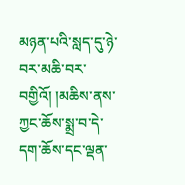མཉན་པའི་སླད་དུ་ཉེ་བར་མཆི་བར་བགྱིའོ། །མཆིས་ནས་ཀྱང་ཆོས་སྨྲ་བ་དེ་དག་ཆོས་དང་ལྡན་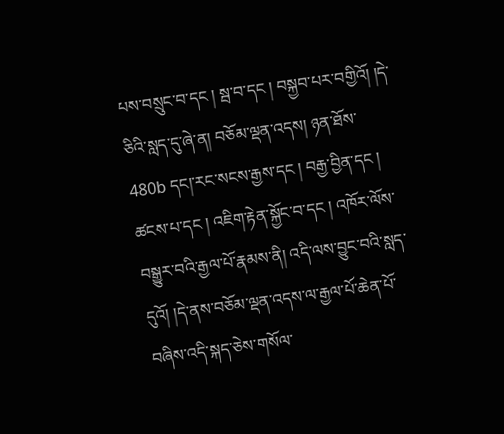པས་བསྲུང་བ་དང ། སྦ་བ་དང ། བསྐྱབ་པར་བགྱིའོ། །དེ་ཅིའི་སླད་དུ་ཞེ་ན། བཅོམ་ལྡན་འདས། ཉན་ཐོས་ 480b དང།་རང་སངས་རྒྱས་དང ། བརྒྱ་བྱིན་དང ། ཚངས་པ་དང ། འཇིག་རྟེན་སྐྱོང་བ་དང ། འཁོར་ལོས་བསྒྱུར་བའི་རྒྱལ་པོ་རྣམས་ནི། འདི་ལས་བྱུང་བའི་སླད་དུའོ། །དེ་ནས་བཅོམ་ལྡན་འདས་ལ་རྒྱལ་པོ་ཆེན་པོ་བཞིས་འདི་སྐད་ཅེས་གསོལ་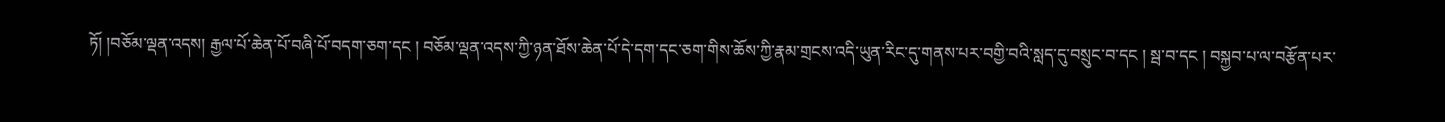ཏོ། །བཅོམ་ལྡན་འདས། རྒྱལ་པོ་ཆེན་པོ་བཞི་པོ་བདག་ཅག་དང ། བཅོམ་ལྡན་འདས་ཀྱི་ཉན་ཐོས་ཆེན་པོ་དེ་དག་དང་ཅག་གིས་ཆོས་ཀྱི་རྣམ་གྲངས་འདི་ཡུན་རིང་དུ་གནས་པར་བགྱི་བའི་སླད་དུ་བསྲུང་བ་དང ། སྦ་བ་དང ། བསྐྱབ་པ་ལ་བརྩོན་པར་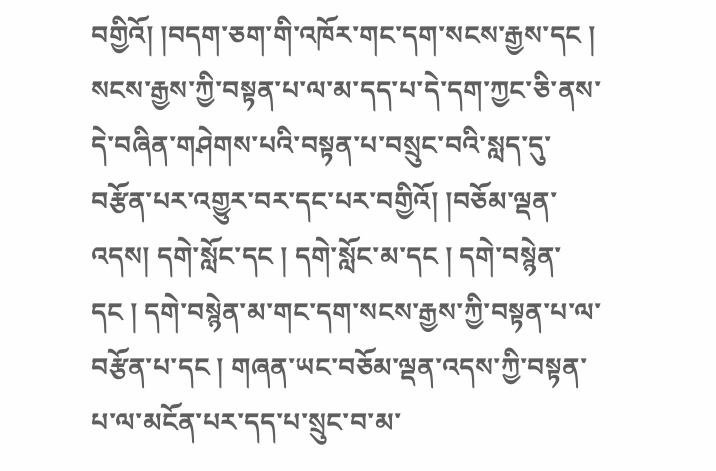བགྱིའོ། །བདག་ཅག་གི་འཁོར་གང་དག་སངས་རྒྱས་དང ། སངས་རྒྱས་ཀྱི་བསྟན་པ་ལ་མ་དད་པ་དེ་དག་ཀྱང་ཅི་ནས་དེ་བཞིན་གཤེགས་པའི་བསྟན་པ་བསྲུང་བའི་སླད་དུ་བརྩོན་པར་འགྱུར་བར་དང་པར་བགྱིའོ། །བཅོམ་ལྡན་འདས། དགེ་སློང་དང ། དགེ་སློང་མ་དང ། དགེ་བསྙེན་དང ། དགེ་བསྙེན་མ་གང་དག་སངས་རྒྱས་ཀྱི་བསྟན་པ་ལ་བརྩོན་པ་དང ། གཞན་ཡང་བཅོམ་ལྡན་འདས་ཀྱི་བསྟན་པ་ལ་མངོན་པར་དད་པ་སྲུང་བ་མ་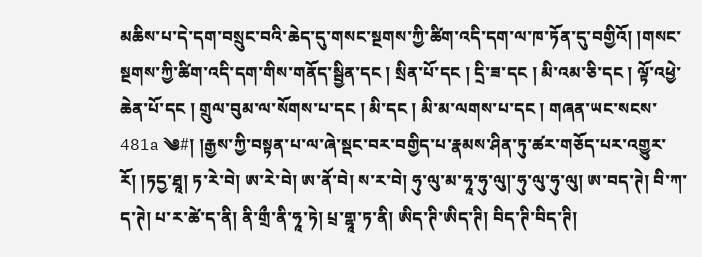མཆིས་པ་དེ་དག་བསྲུང་བའི་ཆེད་དུ་གསང་སྔགས་ཀྱི་ཚིག་འདི་དག་ལ་ཁ་ཏོན་དུ་བགྱིའོ། །གསང་སྔགས་ཀྱི་ཚིག་འདི་དག་གིས་གནོད་སྦྱིན་དང ། སྲིན་པོ་དང ། དྲི་ཟ་དང ། མི་འམ་ཅི་དང ། ལྟོ་འཕྱེ་ཆེན་པོ་དང ། གྲུལ་བུམ་ལ་སོགས་པ་དང ། མི་དང ། མི་མ་ལགས་པ་དང ། གཞན་ཡང་སངས་ 481a ༄#། །རྒྱས་ཀྱི་བསྟན་པ་ལ་ཞེ་སྡང་བར་བགྱིད་པ་རྣམས་ཤིན་ཏུ་ཚར་གཅོད་པར་འགྱུར་རོ། །ཏདྱ་ཐཱ། ཏ་རེ་བེ། ཨ་རེ་བེ། ཨ་ནོ་བེ། ས་ར་བེ། ཧུ་ལུ་མ་ཧཱ་ཧུ་ལུ།་ཧུ་ལུ་ཧུ་ལུ། ཨ་བད་ཊེ། བི་ཀ་ད་ཊེ། པ་ར་ཚེ་ད་ནི། ནི་གྲྀ་ནི་ཧཱ་ཏེ། པྲ་གྷཱ་ཏ་ནི། ཨིད་ཊི་ཨིད་ཊི། བིད་ཊི་བིད་ཊི།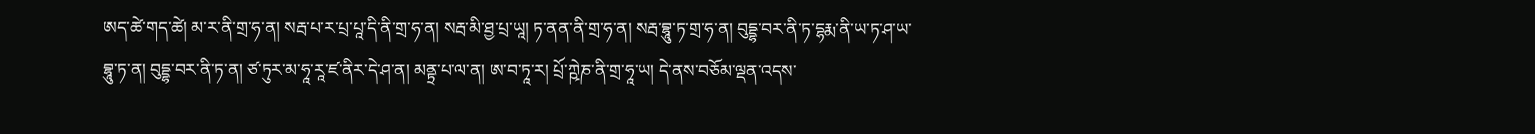ཨད་ཚེ་གད་ཚེ། མ་ར་ནི་གྲ་ཧ་ན། སརྦ་པ་ར་པྲ་པཱ་དི་ནི་གྲ་ཧ་ན། སརྦ་མི་ཐྱ་པྲ་ཡཱ། ཏ་ནན་ནི་གྲ་ཧ་ན། སརྦ་བྷཱུ་ཏ་གྲ་ཧ་ན། བུདྡྷ་བར་ནི་ཏ་དྷརྨ་ནི་ཡ་ཏ་ཤ་ཡ་བྷཱུ་ཏ་ན། བུདྡྷ་བར་ནི་ཏ་ན། ཙ་ཏུར་མ་ཧཱ་རཱ་ཛ་ནིར་དེ་ཤ་ན། མནྟྲ་པ་ལ་ན། ཨ་བ་ཏཱ་ར། པྲོ་ཀྵེཎ་ནི་གྲ་ཧཱ་ཡ། དེ་ནས་བཅོམ་ལྡན་འདས་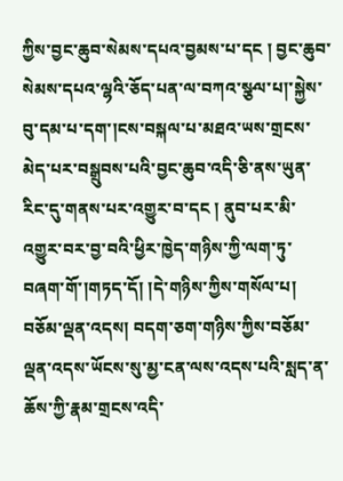ཀྱིས་བྱང་ཆུབ་སེམས་དཔའ་བྱམས་པ་དང ། བྱང་ཆུབ་སེམས་དཔའ་ལྷའི་ཅོད་པན་ལ་བཀའ་སྩལ་པ།་སྐྱེས་བུ་དམ་པ་དག་།ངས་བསྐལ་པ་མཐའ་ཡས་གྲངས་མེད་པར་བསྒྲུབས་པའི་བྱང་ཆུབ་འདི་ཅི་ནས་ཡུན་རིང་དུ་གནས་པར་འགྱུར་བ་དང ། ནུབ་པར་མི་འགྱུར་བར་བྱ་བའི་ཕྱིར་ཁྱེད་གཉིས་ཀྱི་ལག་ཏུ་བཞག་གོ་།གཏད་དོ། །དེ་གཉིས་ཀྱིས་གསོལ་པ། བཅོམ་ལྡན་འདས། བདག་ཅག་གཉིས་ཀྱིས་བཅོམ་ལྡན་འདས་ཡོངས་སུ་མྱ་ངན་ལས་འདས་པའི་སླད་ན་ཆོས་ཀྱི་རྣམ་གྲངས་འདི་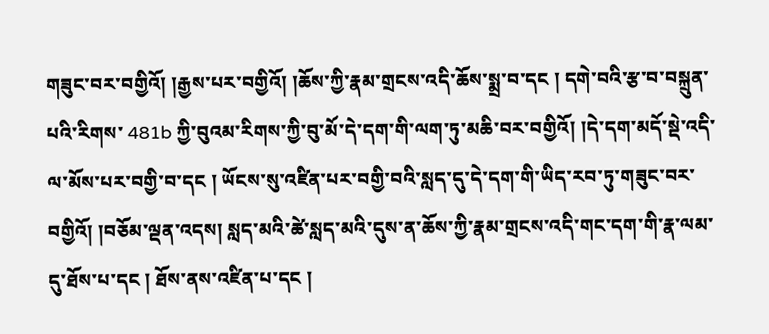གཟུང་བར་བགྱིའོ། །རྒྱས་པར་བགྱིའོ། །ཆོས་ཀྱི་རྣམ་གྲངས་འདི་ཆོས་སྨྲ་བ་དང ། དགེ་བའི་རྩ་བ་བསྐྲུན་པའི་རིགས་ 481b ཀྱི་བུའམ་རིགས་ཀྱི་བུ་མོ་དེ་དག་གི་ལག་ཏུ་མཆི་བར་བགྱིའོ། །དེ་དག་མདོ་སྡེ་འདི་ལ་མོས་པར་བགྱི་བ་དང ། ཡོངས་སུ་འཛིན་པར་བགྱི་བའི་སླད་དུ་དེ་དག་གི་ཡིད་རབ་ཏུ་གཟུང་བར་བགྱིའོ། །བཅོམ་ལྡན་འདས། སླད་མའི་ཚེ་སླད་མའི་དུས་ན་ཆོས་ཀྱི་རྣམ་གྲངས་འདི་གང་དག་གི་རྣ་ལམ་དུ་ཐོས་པ་དང ། ཐོས་ནས་འཛིན་པ་དང །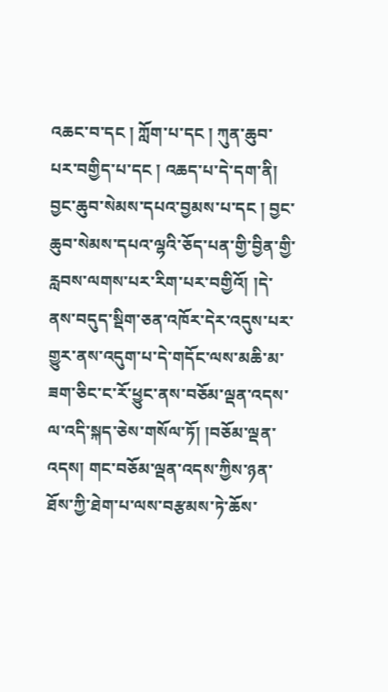འཆང་བ་དང ། ཀློག་པ་དང ། ཀུན་ཆུབ་པར་བགྱིད་པ་དང ། འཆད་པ་དེ་དག་ནི། བྱང་ཆུབ་སེམས་དཔའ་བྱམས་པ་དང ། བྱང་ཆུབ་སེམས་དཔའ་ལྷའི་ཅོད་པན་གྱི་བྱིན་གྱི་རླབས་ལགས་པར་རིག་པར་བགྱིའོ། །དེ་ནས་བདུད་སྡིག་ཅན་འཁོར་དེར་འདུས་པར་གྱུར་ནས་འདུག་པ་དེ་གདོང་ལས་མཆི་མ་ཟག་ཅིང་ང་རོ་ཕྱུང་ནས་བཅོམ་ལྡན་འདས་ལ་འདི་སྐད་ཅེས་གསོལ་ཏོ། །བཅོམ་ལྡན་འདས། གང་བཅོམ་ལྡན་འདས་ཀྱིས་ཉན་ཐོས་ཀྱི་ཐེག་པ་ལས་བརྩམས་ཏེ་ཆོས་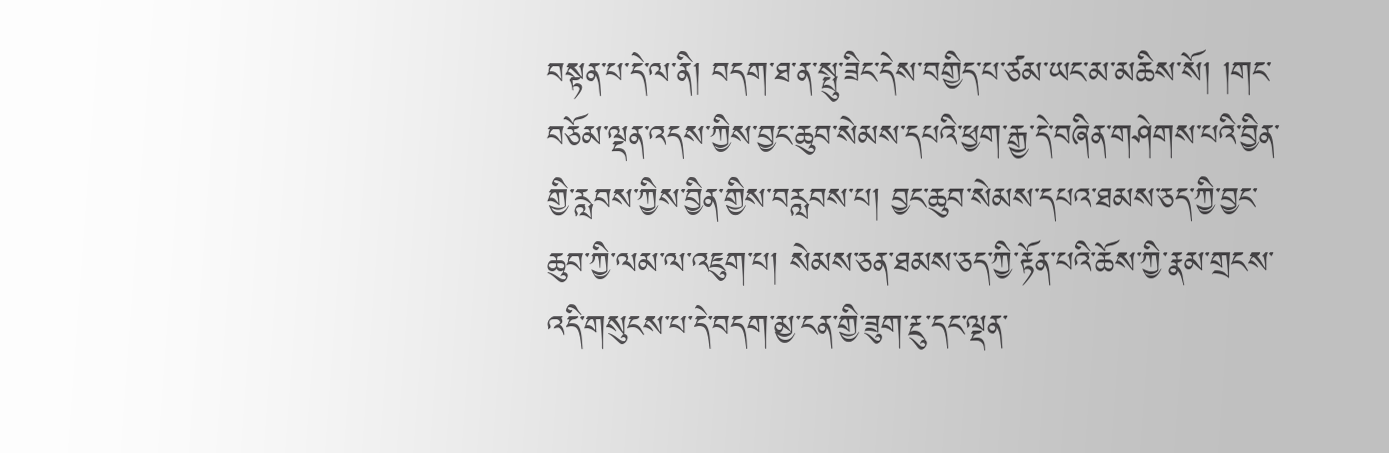བསྟན་པ་དེ་ལ་ནི། བདག་ཐ་ན་སྤུ་ཟིང་དེས་བགྱིད་པ་ཙམ་ཡང་མ་མཆིས་སོ། །གང་བཅོམ་ལྡན་འདས་ཀྱིས་བྱང་ཆུབ་སེམས་དཔའི་ཕྱག་རྒྱ་དེ་བཞིན་གཤེགས་པའི་བྱིན་གྱི་རླབས་ཀྱིས་བྱིན་གྱིས་བརླབས་པ། བྱང་ཆུབ་སེམས་དཔའ་ཐམས་ཅད་ཀྱི་བྱང་ཆུབ་ཀྱི་ལམ་ལ་འཇུག་པ། སེམས་ཅན་ཐམས་ཅད་ཀྱི་རྟོན་པའི་ཆོས་ཀྱི་རྣམ་གྲངས་འདི་གསུངས་པ་དེ་བདག་མྱ་ངན་གྱི་ཟུག་རྔུ་དང་ལྡན་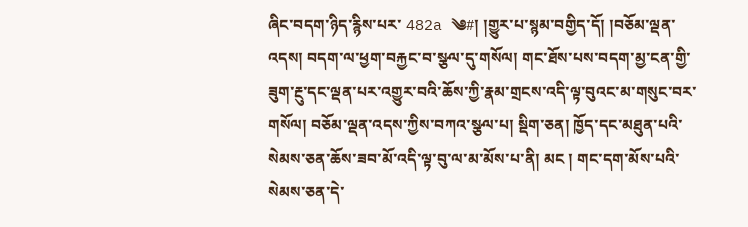ཞིང་བདག་ཉིད་རྙིས་པར་ 482a ༄#། །གྱུར་པ་སྙམ་བགྱིད་དོ། །བཅོམ་ལྡན་འདས། བདག་ལ་ཕྱག་བརྐྱང་བ་སྩལ་དུ་གསོལ། གང་ཐོས་པས་བདག་མྱ་ངན་གྱི་ཟུག་རྔུ་དང་ལྡན་པར་འགྱུར་བའི་ཆོས་ཀྱི་རྣམ་གྲངས་འདི་ལྟ་བུའང་མ་གསུང་བར་གསོལ། བཅོམ་ལྡན་འདས་ཀྱིས་བཀའ་སྩལ་པ། སྡིག་ཅན། ཁྱོད་དང་མཐུན་པའི་སེམས་ཅན་ཆོས་ཟབ་མོ་འདི་ལྟ་བུ་ལ་མ་མོས་པ་ནི། མང ། གང་དག་མོས་པའི་སེམས་ཅན་དེ་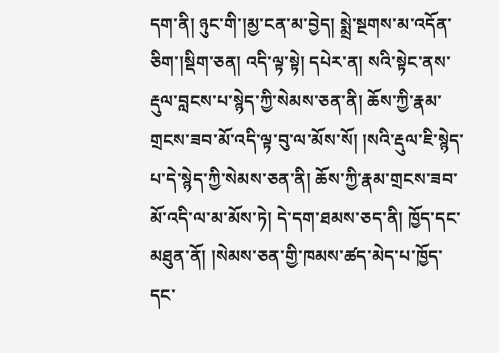དག་ནི། ཉུང་གི་།མྱ་ངན་མ་བྱེད། སྨྲེ་སྔགས་མ་འདོན་ཅིག་།སྡིག་ཅན། འདི་ལྟ་སྟེ། དཔེར་ན། སའི་སྟེང་ནས་རྡུལ་བླངས་པ་སྙེད་ཀྱི་སེམས་ཅན་ནི། ཆོས་ཀྱི་རྣམ་གྲངས་ཟབ་མོ་འདི་ལྟ་བུ་ལ་མོས་སོ། །སའི་རྡུལ་ཇི་སྙེད་པ་དེ་སྙེད་ཀྱི་སེམས་ཅན་ནི། ཆོས་ཀྱི་རྣམ་གྲངས་ཟབ་མོ་འདི་ལ་མ་མོས་ཏེ། དེ་དག་ཐམས་ཅད་ནི། ཁྱོད་དང་མཐུན་ནོ། །སེམས་ཅན་གྱི་ཁམས་ཚད་མེད་པ་ཁྱོད་དང་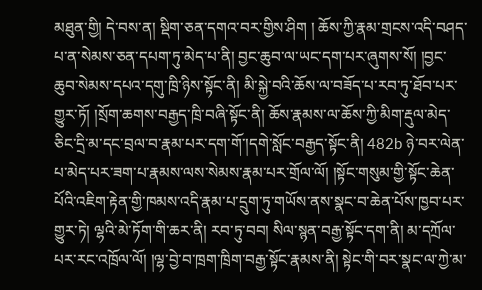མཐུན་གྱི། དེ་བས་ན། སྡིག་ཅན་དགའ་བར་གྱིས་ཤིག ། ཆོས་ཀྱི་རྣམ་གྲངས་འདི་བཤད་པ་ན་སེམས་ཅན་དཔག་ཏུ་མེད་པ་ནི། བྱང་ཆུབ་ལ་ཡང་དག་པར་ཞུགས་སོ། །བྱང་ཆུབ་སེམས་དཔའ་དགུ་ཁྲི་ཉིས་སྟོང་ནི། མི་སྐྱེ་བའི་ཆོས་ལ་བཟོད་པ་རབ་ཏུ་ཐོབ་པར་གྱུར་ཏོ། །སྲོག་ཆགས་བརྒྱད་ཁྲི་བཞི་སྟོང་ནི། ཆོས་རྣམས་ལ་ཆོས་ཀྱི་མིག་རྡུལ་མེད་ཅིང་དྲི་མ་དང་བྲལ་བ་རྣམ་པར་དག་གོ་།དགེ་སློང་བརྒྱད་སྟོང་ནི། 482b ཉེ་བར་ལེན་པ་མེད་པར་ཟག་པ་རྣམས་ལས་སེམས་རྣམ་པར་གྲོལ་ལོ། །སྟོང་གསུམ་གྱི་སྟོང་ཆེན་པོའི་འཇིག་རྟེན་གྱི་ཁམས་འདི་རྣམ་པ་དྲུག་ཏུ་གཡོས་ནས་སྣང་བ་ཆེན་པོས་ཁྱབ་པར་གྱུར་ཏེ། ལྷའི་མེ་ཏོག་གི་ཆར་ནི། རབ་ཏུ་བབ། སིལ་སྙན་བརྒྱ་སྟོང་དག་ནི། མ་དཀྲོལ་པར་རང་འཁྲོལ་ལོ། །ལྷ་བྱེ་བ་ཁྲག་ཁྲིག་བརྒྱ་སྟོང་རྣམས་ནི། སྟེང་གི་བར་སྣང་ལ་ཀྱེ་མ་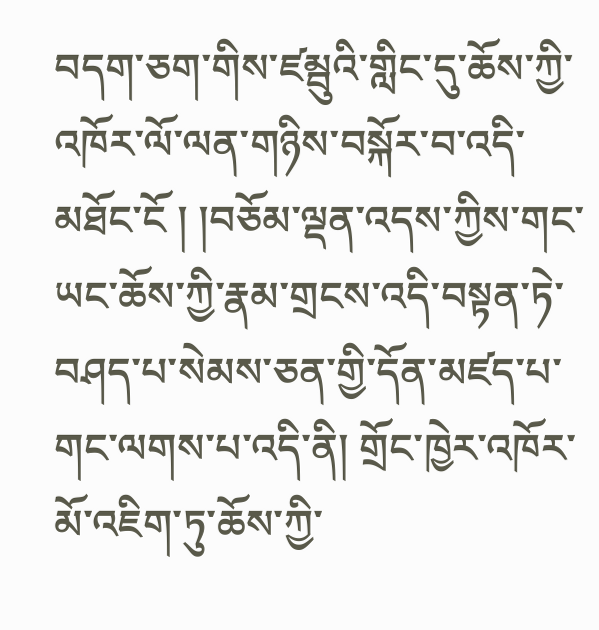བདག་ཅག་གིས་ཛམྦུའི་གླིང་དུ་ཆོས་ཀྱི་འཁོར་ལོ་ལན་གཉིས་བསྐོར་བ་འདི་མཐོང་ངོ ། །བཅོམ་ལྡན་འདས་ཀྱིས་གང་ཡང་ཆོས་ཀྱི་རྣམ་གྲངས་འདི་བསྟན་ཏེ་བཤད་པ་སེམས་ཅན་གྱི་དོན་མཛད་པ་གང་ལགས་པ་འདི་ནི། གྲོང་ཁྱེར་འཁོར་མོ་འཇིག་ཏུ་ཆོས་ཀྱི་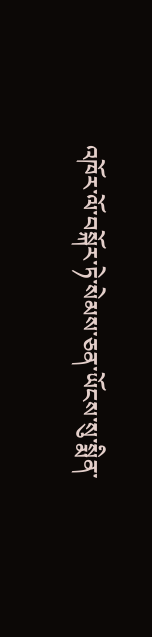འཁོར་ལོ་བསྐོར་ཏེ་སེམས་ཅན་ཡོངས་སུ་སྨིན་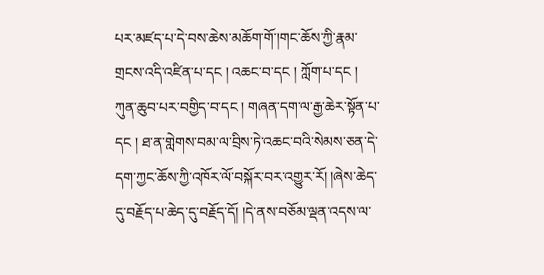པར་མཛད་པ་དེ་བས་ཆེས་མཆོག་གོ་།གང་ཆོས་ཀྱི་རྣམ་གྲངས་འདི་འཛིན་པ་དང ། འཆང་བ་དང ། ཀློག་པ་དང ། ཀུན་ཆུབ་པར་བགྱིད་བ་དང ། གཞན་དག་ལ་རྒྱ་ཆེར་སྟོན་པ་དང ། ཐ་ན་གླེགས་བམ་ལ་བྲིས་ཏེ་འཆང་བའི་སེམས་ཅན་དེ་དག་ཀྱང་ཆོས་ཀྱི་འཁོར་ལོ་བསྐོར་བར་འགྱུར་རོ། །ཞེས་ཆེད་དུ་བརྗོད་པ་ཆེད་དུ་བརྗོད་དོ། །དེ་ནས་བཅོམ་ལྡན་འདས་ལ་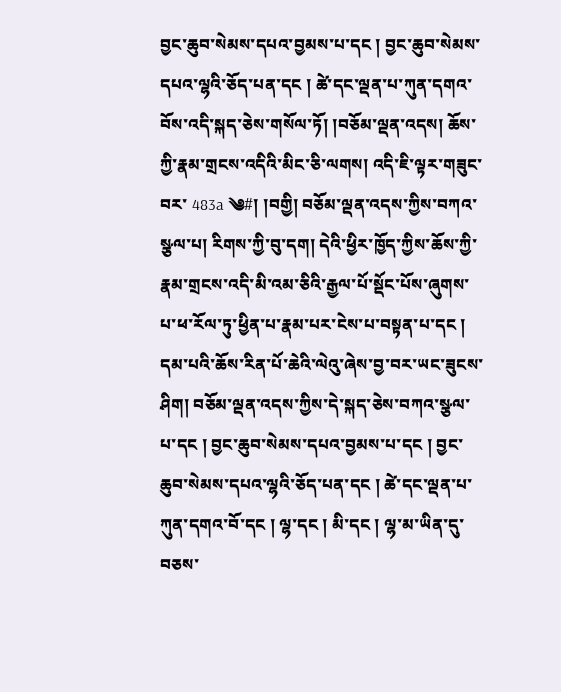བྱང་ཆུབ་སེམས་དཔའ་བྱམས་པ་དང ། བྱང་ཆུབ་སེམས་དཔའ་ལྷའི་ཅོད་པན་དང ། ཚེ་དང་ལྡན་པ་ཀུན་དགའ་བོས་འདི་སྐད་ཅེས་གསོལ་ཏོ། །བཅོམ་ལྡན་འདས། ཆོས་ཀྱི་རྣམ་གྲངས་འདིའི་མིང་ཅི་ལགས། འདི་ཇི་ལྟར་གཟུང་བར་ 483a ༄#། །བགྱི། བཅོམ་ལྡན་འདས་ཀྱིས་བཀའ་སྩལ་པ། རིགས་ཀྱི་བུ་དག། དེའི་ཕྱིར་ཁྱོད་ཀྱིས་ཆོས་ཀྱི་རྣམ་གྲངས་འདི་མི་འམ་ཅིའི་རྒྱལ་པོ་སྡོང་པོས་ཞུགས་པ་ཕ་རོལ་ཏུ་ཕྱིན་པ་རྣམ་པར་ངེས་པ་བསྟན་པ་དང ། དམ་པའི་ཆོས་རིན་པོ་ཆེའི་ལེའུ་ཞེས་བྱ་བར་ཡང་ཟུངས་ཤིག། བཅོམ་ལྡན་འདས་ཀྱིས་དེ་སྐད་ཅེས་བཀའ་སྩལ་པ་དང ། བྱང་ཆུབ་སེམས་དཔའ་བྱམས་པ་དང ། བྱང་ཆུབ་སེམས་དཔའ་ལྷའི་ཅོད་པན་དང ། ཚེ་དང་ལྡན་པ་ཀུན་དགའ་བོ་དང ། ལྷ་དང ། མི་དང ། ལྷ་མ་ཡིན་དུ་བཅས་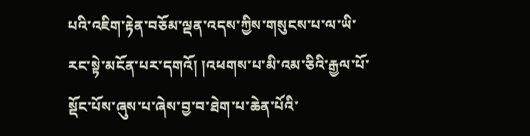པའི་འཇིག་རྟེན་བཅོམ་ལྡན་འདས་ཀྱིས་གསུངས་པ་ལ་ཡི་རང་སྟེ་མངོན་པར་དགའོ། །འཕགས་པ་མི་འམ་ཅིའི་རྒྱལ་པོ་སྡོང་པོས་ཞུས་པ་ཞེས་བྱ་བ་ཐེག་པ་ཆེན་པོའི་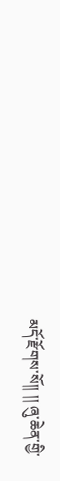མདོ་རྫོགས་སོ།། །། ཞུ་ཆེན་གྱི་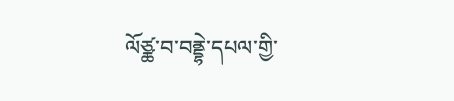ལོཙྪ་བ་བནྡྷེ་དཔལ་གྱི་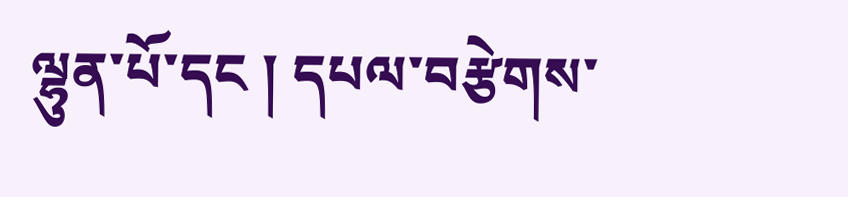ལྷུན་པོ་དང ། དཔལ་བརྩེགས་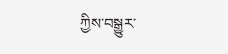ཀྱིས་བསྒྱུར་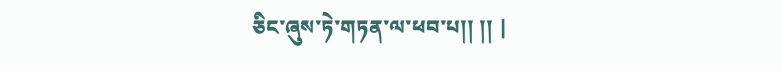ཅིང་ཞུས་ཏེ་གཏན་ལ་ཕབ་པ།། །། |